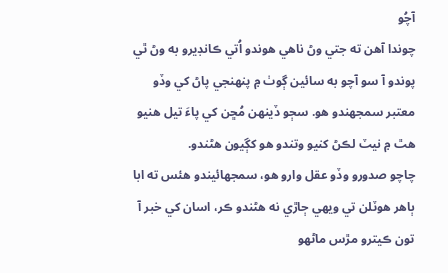آچُو
چوندا آهن ته جتي وڻ ناهي هوندو اُتي ڪانڊيرو به وڻ ٿي پوندو آ سو آچو به سائين ڳوٺ ۾ پنهنجي پاڻ کي وڏو معتبر سمجهندو هو. سڄو ڏينهن مُڇن کي پاءَ تيل هنيو هٿ ۾ نيٽ لڪڻ کنيو وتندو هو کڳيون هڻندو.
چاچو صدورو وڏو عقل وارو هو، سمجهائيندو هئس ته ابا ٻاهر هوٽلن تي ويهي ڄاڙي نه هڻندو ڪر، اسان کي خبر آ تون ڪيترو مڙس ماڻهو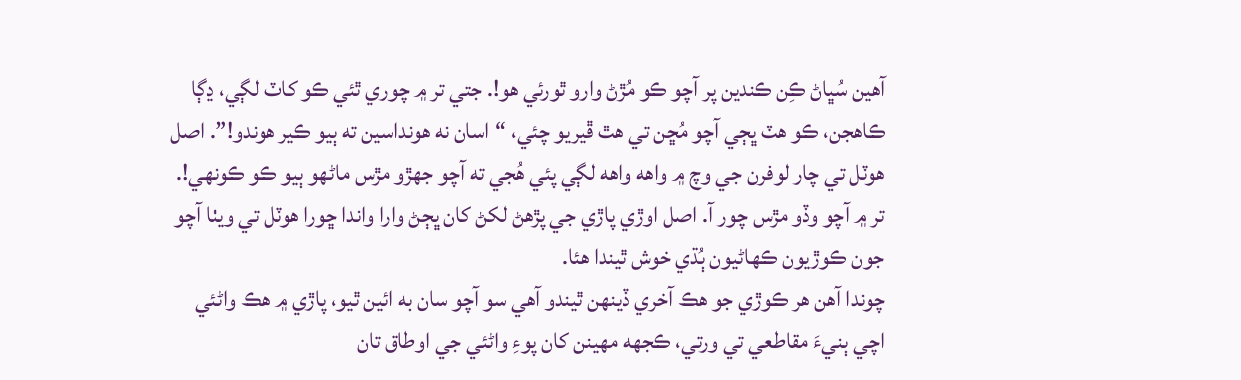آهين سُڀاڻ ڪِن ڪندين پر آچو ڪو مُڙڻ وارو ٿورئي هو!. جتي تر ۾ چوري ٿئي ڪو کاٽ لڳي، ڍڳا ڪاهجن، ڪو هٽ ڀڄي آچو مُڇن تي هٿ ڦيريو چئي، “اسان نه هونداسين ته ٻيو ڪير هوندو!”. اصل هوٽل تي چار لوفرن جي وچ ۾ واهه واهه لڳي پئي هُجي ته آچو جهڙو مڙس ماڻهو ٻيو ڪو ڪونهي!. تر ۾ آچو وڏو مڙس چور آ. اصل اوڙي پاڙي جي پڙهڻ لکڻ کان ڀڄڻ وارا واندا ڇورا هوٽل تي ويٺا آچو جون ڪوڙيون ڪهاڻيون ٻُڌي خوش ٿيندا هئا.
چوندا آهن هر ڪوڙي جو هڪ آخري ڏينهن ٿيندو آهي سو آچو سان به ائين ٿيو، پاڙي ۾ هڪ واڻئي اچي ٻنيءَ مقاطعي تي ورتي، ڪجهه مهينن کان پوءِ واڻئي جي اوطاق تان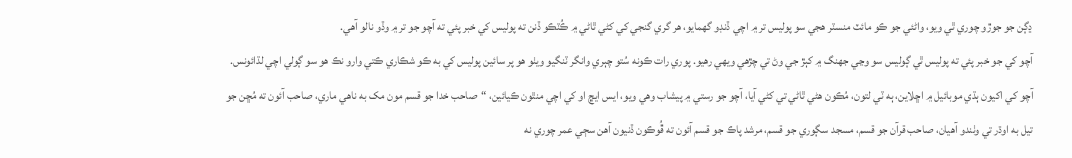ڍڳن جو جوڙو چوري ٿي ويو، واڻئي جو ڪو مائٽ منسٽر هجي سو پوليس تر ۾ اچي ڏنڊو گهمايو، هر گري گنجي کي کڻي ٿاڻي ۾ ڪُٽڪو ڏنن ته پوليس کي خبر پئي ته آچو جو تر ۾ وڏو نالو آهي.
آچو کي جو خبر پئي ته پوليس ٿي ڳوليس سو وڃي جهنگ ۾ کٻڙ جي وڻ تي چڙهي ويهي رهيو. پوري رات ڪونه سُتو چٻري وانگر ٽنگيو ويٺو هو پر سائين پوليس کي به ڪو شڪاري ڪتي وارو نڪ هو سو ڳولي اچي لڌائونس.
آچو کي اکيون ٻڌي موبائيل ۾ اڇلاين، ٻه ٽي لتون، مُڪون هڻي ٿاڻي تي کڻي آيا، آچو جو رستي ۾ پيشاب وهي ويو، ايس ايڇ او کي اچي منٿون ڪيائين، “صاحب خدا جو قسم مون مک به ناهي ماري، صاحب آئون ته مُڇن جو تيل به اوڌر تي وٺندو آهيان، صاحب قرآن جو قسم، مسجد سڳوري جو قسم، مرشد پاڪ جو قسم آئون ته ڦُوڪون ڏنيون آهن سڄي عمر چوري نه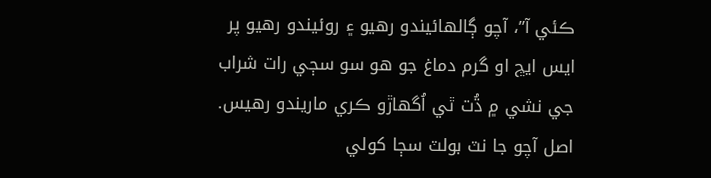ڪئي آ”، آچو ڳالهائيندو رهيو ۽ روئيندو رهيو پر ايس ايڇ او گرم دماغ جو هو سو سڄي رات شراب جي نشي ۾ ڌُت ٿي اُگهاڙو ڪري ماريندو رهيس.
اصل آچو جا نٽ بولٽ سڄا کولي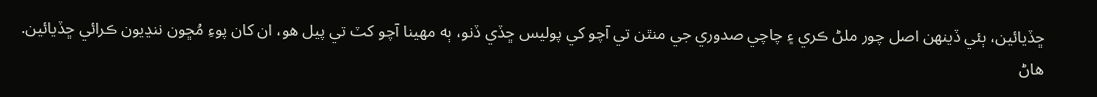ڇڏيائين، ٻئي ڏينهن اصل چور ملڻ ڪري ۽ چاچي صدوري جي منٿن تي آچو کي پوليس ڇڏي ڏنو، ٻه مهينا آچو کٽ تي پيل هو، ان کان پوءِ مُڇون ننڍيون ڪرائي ڇڏيائين.
هاڻ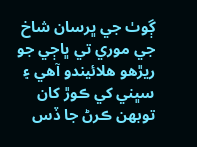ڳوٺ جي ڀرسان شاخ جي موري تي ڀاڄي جو ريڙهو هلائيندو آهي ۽ سڀني کي ڪوڙ کان توبهن ڪرڻ جا ڏس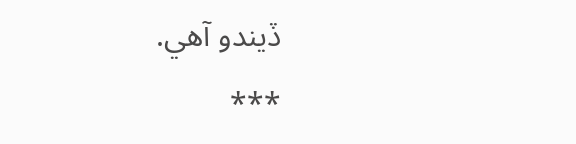ڏيندو آهي.
***